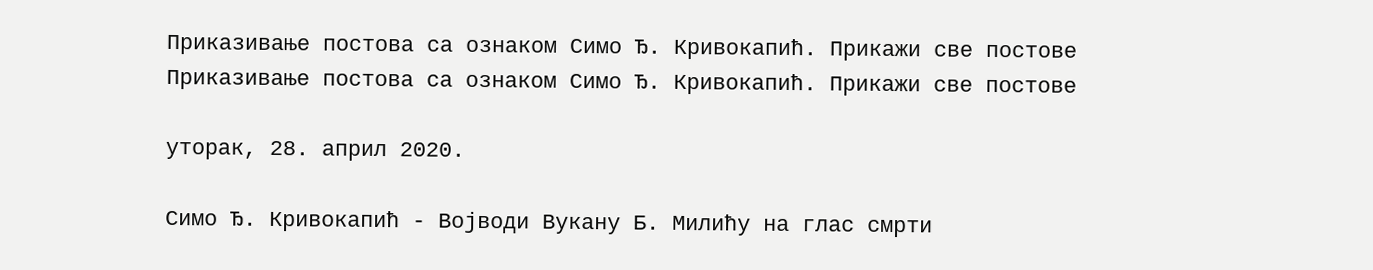Приказивање постова са ознаком Симо Ђ. Кривокапић. Прикажи све постове
Приказивање постова са ознаком Симо Ђ. Кривокапић. Прикажи све постове

уторак, 28. април 2020.

Симо Ђ. Кривокапић - Војводи Вукану Б. Милићу на глас смрти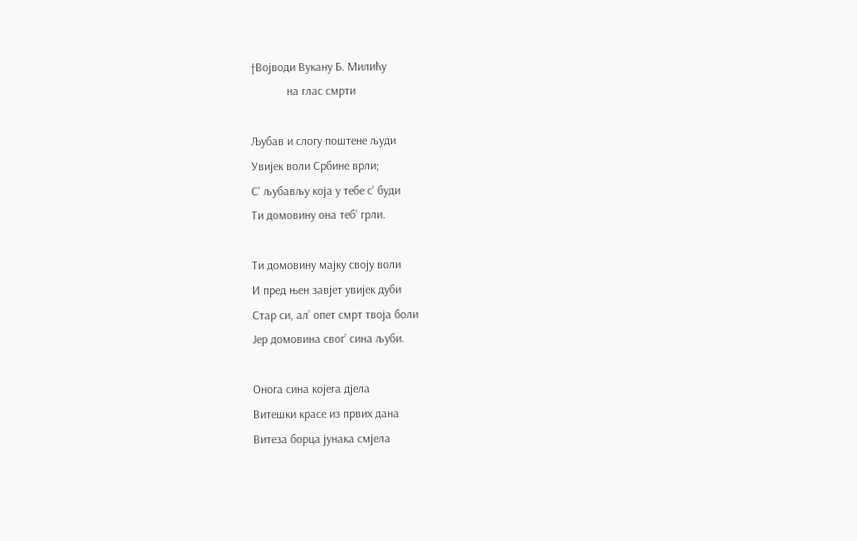†Војводи Вукану Б. Милићу
            на глас смрти

Љубав и слогу поштене људи
Увијек воли Србине врли;
С’ љубављу која у тебе с’ буди
Ти домовину она теб’ грли.

Ти домовину мајку своју воли
И пред њен завјет увијек дуби
Стар си, ал’ опет смрт твоја боли
Јер домовина свог’ сина љуби.

Онога сина којега дјела
Витешки красе из првих дана
Витеза борца јунака смјела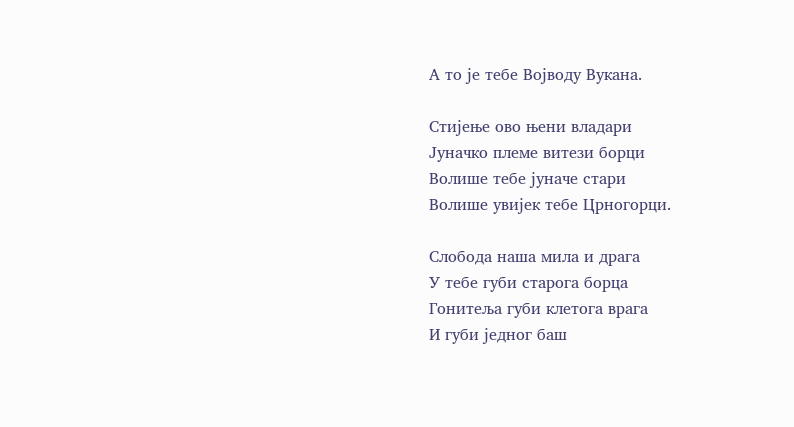А то је тебе Војводу Вукана.

Стијење ово њени владари
Јуначко племе витези борци
Волише тебе јуначе стари
Волише увијек тебе Црногорци.

Слобода наша мила и драга
У тебе губи старога борца
Гонитеља губи клетога врага
И губи једног баш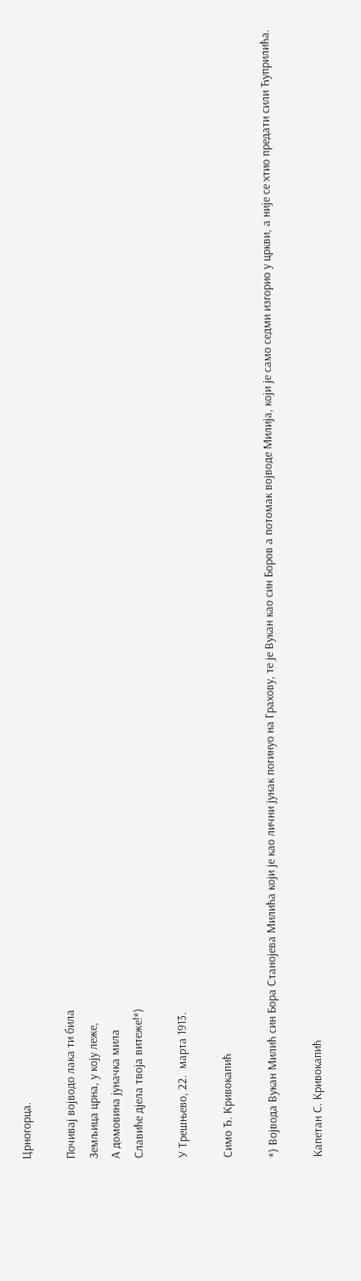Црногорца.

Почивај војводо лака ти била
Земљица црна, у коју леже,
А домовина јуначка мила
Славиће дјела твоја витеже!*)

У Трешњево, 22.  марта 1913.

Симо Ђ. Кривокапић

*) Војвода Вукан Милић син Бора Станојева Милића који је као лични јунак погинуо на Грахову, те је Вукан као син Боров а потомак војводе Милија, који је само седми изгорио у цркви, а није се хтио предати сили Ћуприлића.

Капетан С. Кривокапић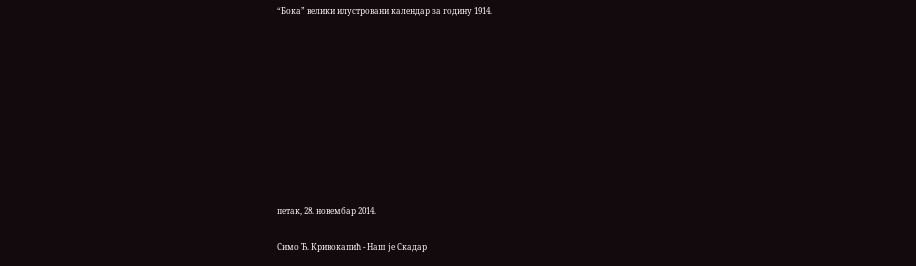“Бока” велики илустровани календар за годину 1914.










петак, 28. новембар 2014.

Симо Ђ. Кривокапић - Наш је Скадар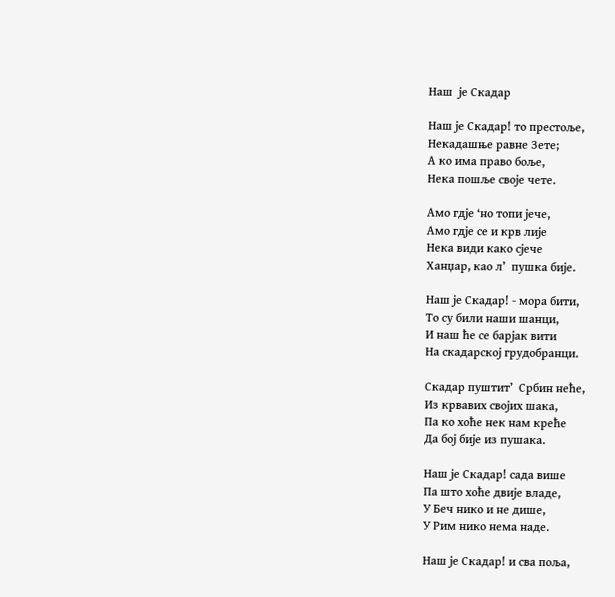Наш  је Скадар

Наш је Скадар! то престоље,
Некадашње равне Зете;
А ко има право боље,
Нека пошље своје чете.

Амо гдје ‘но топи јече,
Амо гдје се и крв лије
Нека види како сјече
Ханџар, као л’  пушка бије.

Наш је Скадар! - мора бити,
То су били наши шанци,
И наш ће се барјак вити
На скадарској грудобранци.

Скадар пуштит’  Србин неће,
Из крвавих својих шака,
Па ко хоће нек нам креће
Да бој бије из пушака.

Наш је Скадар! сада више
Па што хоће двије владе,
У Беч нико и не дише,
У Рим нико нема наде.

Наш је Скадар! и сва поља,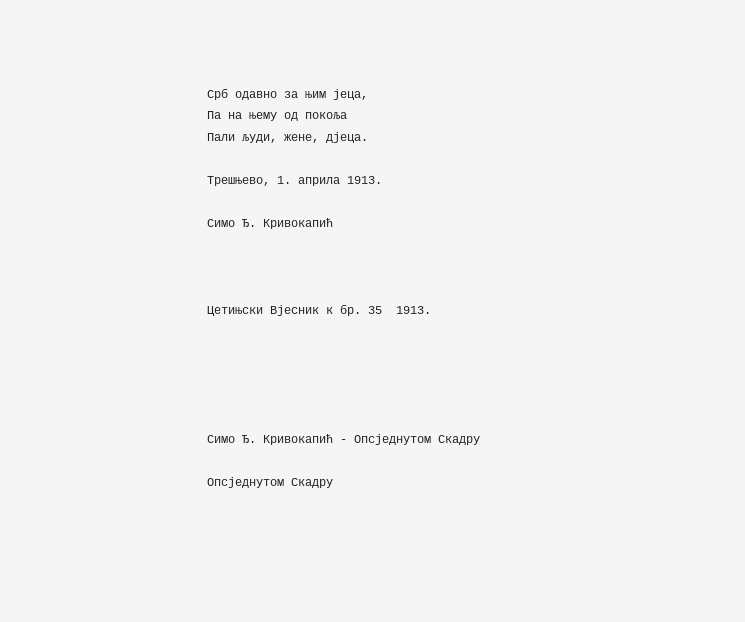Срб одавно за њим јеца,
Па на њему од покоља
Пали људи, жене, дјеца.

Трешњево, 1. априла 1913.

Симо Ђ. Кривокапић



Цетињски Вјесник к бр. 35  1913.





Симо Ђ. Кривокапић - Опсједнутом Скадру

Опсједнутом Скадру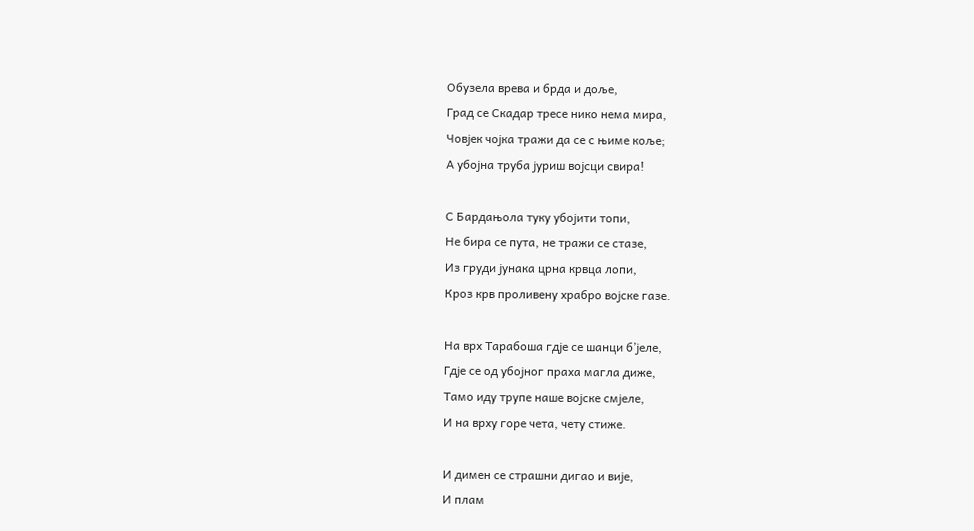Обузела врева и брда и доље,
Град се Скадар тресе нико нема мира,
Човјек чојка тражи да се с њиме коље;
А убојна труба јуриш војсци свира!

С Бардањола туку убојити топи,
Не бира се пута, не тражи се стазе,
Из груди јунака црна крвца лопи,
Кроз крв проливену храбро војске газе.

На врх Тарабоша гдје се шанци б’јеле,
Гдје се од убојног праха магла диже,
Тамо иду трупе наше војске смјеле,
И на врху горе чета, чету стиже.

И димен се страшни дигао и вије,
И плам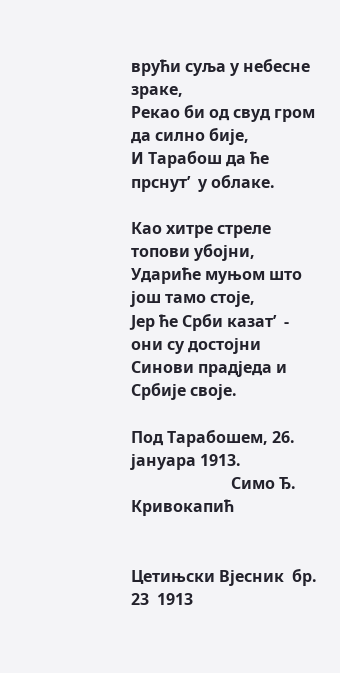врући суља у небесне зраке,
Рекао би од свуд гром да силно бије,
И Тарабош да ће прснут’  у облаке.

Као хитре стреле топови убојни,
Удариће муњом што још тамо стоје,
Јер ће Срби казат’  - они су достојни
Синови прадједа и Србије своје.

Под Тарабошем, 26. јануара 1913.
                         Симо Ђ. Кривокапић


Цетињски Вјесник  бр. 23  1913